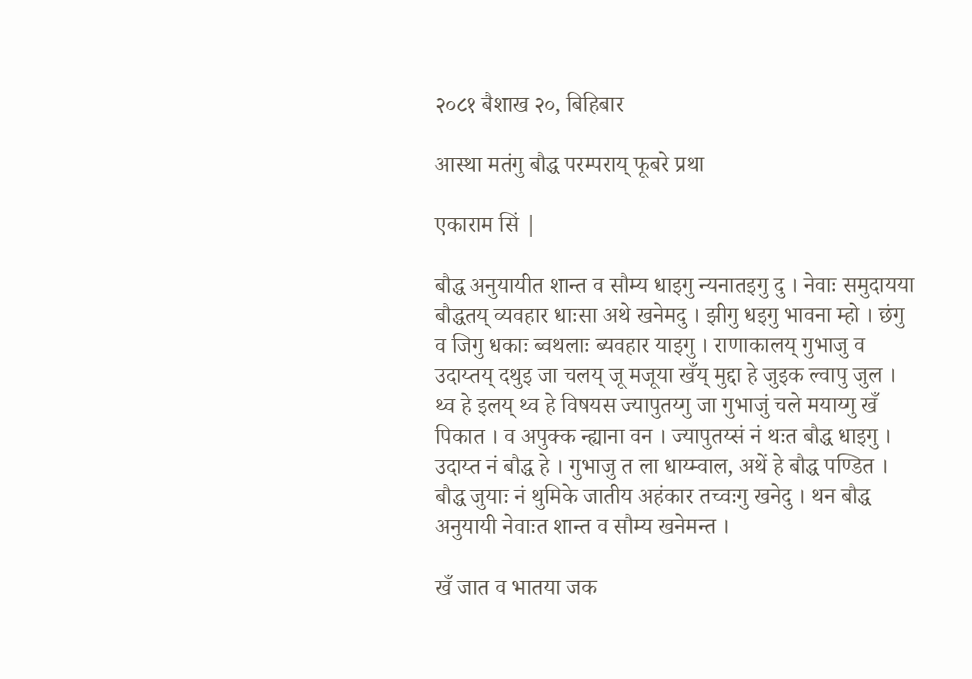२०८१ बैशाख २०, बिहिबार

आस्था मतंगु बौद्ध परम्पराय् फूबरे प्रथा

एकाराम सिं |

बौद्ध अनुयायीत शान्त व सौम्य धाइगु न्यनातइगु दु । नेवाः समुदायया बौद्धतय् व्यवहार धाःसा अथे खनेमदु । झीगु धइगु भावना म्हो । छंगु व जिगु धकाः ब्वथलाः ब्यवहार याइगु । राणाकालय् गुभाजु व उदाय्तय् दथुइ जा चलय् जू मजूया खँय् मुद्दा हे जुइक ल्वापु जुल । थ्व हे इलय् थ्व हे विषयस ज्यापुतय्गु जा गुभाजुं चले मयाय्गु खँ पिकात । व अपुक्क न्ह्याना वन । ज्यापुतय्सं नं थःत बौद्ध धाइगु । उदाय्त नं बौद्ध हे । गुभाजु त ला धाय्म्वाल, अथें हे बौद्ध पण्डित । बौद्ध जुयाः नं थुमिके जातीय अहंकार तच्वःगु खनेदु । थन बौद्ध अनुयायी नेवाःत शान्त व सौम्य खनेमन्त ।

खँ जात व भातया जक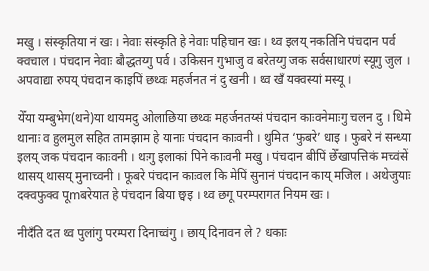मखु । संस्कृतिया नं खः । नेवाः संस्कृति हे नेवाः पहिचान खः । थ्व इलय् नकतिनि पंचदान पर्व क्वचाल । पंचदान नेवाः बौद्धतय्गु पर्व । उकिसन गुभाजु व बरेतय्गु जक सर्वसाधारणं स्यूगु जुल । अपवाद्या रुपय् पंचदान काइपिं छथ्वः महर्जनत नं दु खनी । थ्व खँ यक्वस्यां मस्यू ।

येँया यम्बुभेग(थने)या थायमदु ओलाछिया छथ्वः महर्जनतय्सं पंचदान काःवनेमाःगु चलन दु । धिमे थानाः व हुलमुल सहित तामझाम हे यानाः पंचदान काःवनी । थुमित ‘फुबरे’ धाइ । फुबरे नं सन्ध्या इलय् जक पंचदान काःवनी । थःगु इलाकां पिने काःवनी मखु । पंचदान बीपिं छेँखापत्तिकं मच्वंसें थासय् थासय् मुनाच्वनी । फूबरे पंचदान काःवल कि मेपिं सुनानं पंचदान काय् मजिल । अथेजुयाः दक्वफुक्व पूmबरेयात हे पंचदान बिया छ्वइ । थ्व छगू परम्परागत नियम खः ।

नीदँति दत थ्व पुलांगु परम्परा दिनाच्वंगु । छाय् दिनावन ले ? धकाः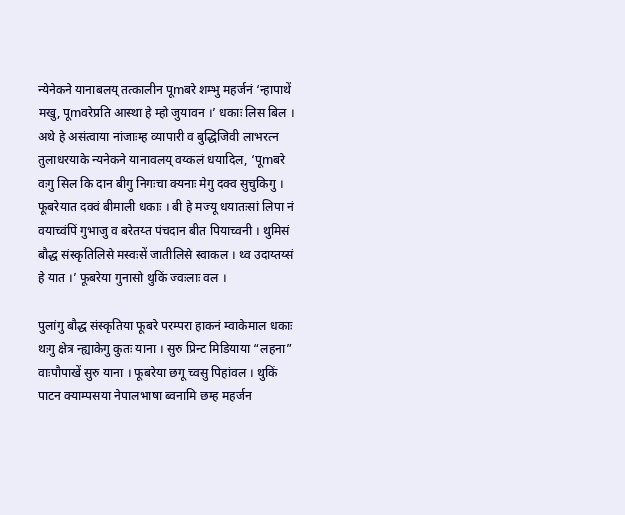न्येनेकने यानाबलय् तत्कालीन पूmबरे शम्भु महर्जनं ‘न्हापाथें मखु, पूmवरेप्रति आस्था हे म्हो जुयावन ।’ धकाः लिस बिल । अथे हे असंत्वाया नांजाःम्ह व्यापारी व बुद्धिजिवी लाभरत्न तुलाधरयाके न्यनेकने यानावलय् वय्कलं धयादिल, ‘पूmबरे वःगु सिल कि दान बीगु निगःचा क्यनाः मेगु दक्व सुचुकिगु । फूबरेयात दक्वं बीमाली धकाः । बी हे मज्यू धयातःसां लिपा नं वयाच्वंपिं गुभाजु व बरेतय्त पंचदान बीत पियाच्वनी । थुमिसं बौद्ध संस्कृतिलिसे मस्वःसें जातीलिसे स्वाकल । थ्व उदाय्तय्सं हे यात ।’ फूबरेया गुनासो थुकिं ज्वःलाः वल ।

पुलांगु बौद्ध संस्कृतिया फूबरे परम्परा हाकनं म्वाकेमाल धकाः थःगु क्षेत्र न्ह्याकेगु कुतः याना । सुरु प्रिन्ट मिडियाया “लहना” वाःपौपाखें सुरु याना । फूबरेया छगू च्वसु पिहांवल । थुकिं पाटन क्याम्पसया नेपालभाषा ब्वनामि छम्ह महर्जन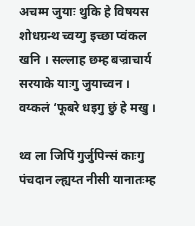अचम्म जुयाः थुकि हे विषयस शोधग्रन्थ च्वय्गु इच्छा प्वंकल खनि । सल्लाह छम्ह बज्राचार्य सरयाके याःगु जुयाच्वन । वय्कलं ‘फूबरे धइगु छुं हे मखु ।

थ्व ला जिपिं गुर्जुपिन्सं काःगु पंचदान ल्ह्यय्त नीसी यानातःम्ह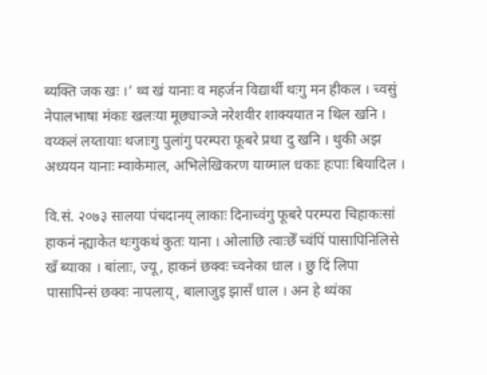ब्यक्ति जक खः ।’ थ्व खं यानाः व महर्जन विद्यार्थी थःगु मन हीकल । च्वसुं नेपालभाषा मंकाः खलःया मूछ्याञ्जे नरेशवीर शाक्ययात न थिल खनि । वय्कलं लय्तायाः थजाःगु पुलांगु परम्परा फूबरे प्रथा दु खनि । थुकी अझ अध्ययन यानाः म्वाकेमाल, अभिलेखिकरण याय्माल धकाः हःपाः बियादिल ।

वि.सं. २०७३ सालया पंचदानय् लाकाः दिनाच्वंगु फूबरे परम्परा चिहाकःसां हाकनं न्ह्याकेत थःगुकथं कुतः याना । ओलाछि त्वाःछेँ च्वंपिं पासापिनिलिसे खँ ब्याका । बांलाः, ज्यू, हाकनं छक्वः च्वनेका धाल । छु दिं लिपा पासापिन्सं छक्वः नापलाय्, बालाजुइ झासँ धाल । अन हे थ्यंका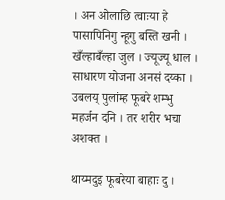। अन ओलाछि त्वाःया हे पासापिनिगु न्हूगु बस्ति खनी । खँल्हाबँल्हा जुल । ज्यूज्यू धाल । साधारण योजना अनसं दय्का । उबलय् पुलांम्ह फूबरे शम्भु महर्जन दनि । तर शरीर भचा अशक्त ।

थाय्मदुइ फूबरेया बाहाः दु ।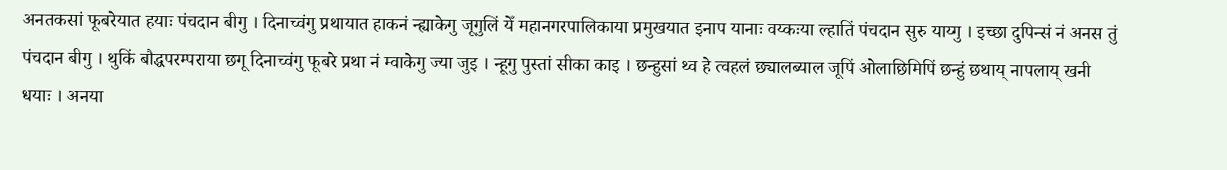अनतकसां फूबरेयात हयाः पंचदान बीगु । दिनाच्वंगु प्रथायात हाकनं न्ह्याकेगु जूगुलिं येँ महानगरपालिकाया प्रमुखयात इनाप यानाः वय्कःया ल्हातिं पंचदान सुरु याय्गु । इच्छा दुपिन्सं नं अनस तुं पंचदान बीगु । थुकिं बौद्धपरम्पराया छगू दिनाच्वंगु फूबरे प्रथा नं म्वाकेगु ज्या जुइ । न्हूगु पुस्तां सीका काइ । छन्हुसां थ्व हे त्वहलं छ्यालब्याल जूपिं ओलाछिमिपिं छन्हुं छथाय् नापलाय् खनी धयाः । अनया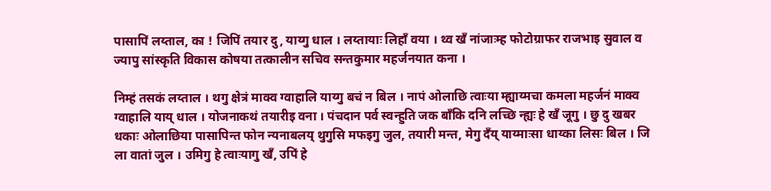पासापिं लय्ताल, का ! जिपिं तयार दु, याय्गु धाल । लय्तायाः लिहाँ वया । थ्व खँ नांजाःम्ह फोटोग्राफर राजभाइ सुवाल व ज्यापु सांस्कृति विकास कोषया तत्कालीन सचिव सन्तकुमार महर्जनयात कना ।

निम्हं तसकं लय्ताल । थगु क्षेत्रं माक्व ग्वाहालि याय्गु बचं न बिल । नापं ओलाछि त्वाःया म्ह्याय्मचा कमला महर्जनं माक्व ग्वाहालि याय् धाल । योजनाकथं तयारीइ वना । पंचदान पर्व स्वन्हुति जक बाँकि दनि लच्छि न्ह्यः हे खँ जूगु । छु दु खबर धकाः ओलाछिया पासापिन्त फोन न्यनाबलय् थुगुसि मफइगु जुल, तयारी मन्त, मेगु दँय् याय्माःसा धाय्का लिसः बिल । जि ला वातां जुल । उमिगु हे त्वाःयागु खँ, उपिं हे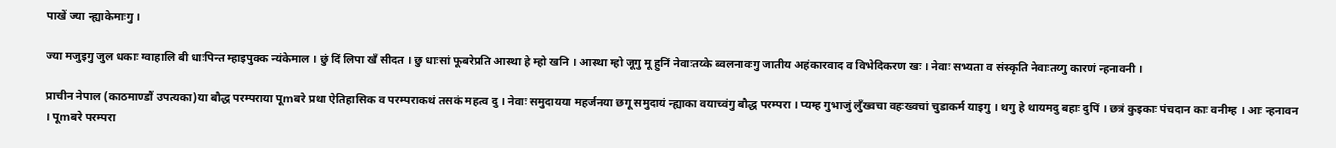पाखें ज्या न्ह्याकेमाःगु ।

ज्या मजुइगु जुल धकाः ग्वाहालि बी धाःपिन्त म्हाइपुक्क न्यंकेमाल । छुं दिं लिपा खँ सीदत । छु धाःसां फूबरेप्रति आस्था हे म्हो खनि । आस्था म्हो जूगु मू हुनिं नेवाःतय्के ब्वलनावःगु जातीय अहंकारवाद व विभेदिकरण खः । नेवाः सभ्यता व संस्कृति नेवाःतय्गु कारणं न्हनावनी ।

प्राचीन नेपाल (काठमाण्डौं उपत्यका)या बौद्ध परम्पराया पूmबरे प्रथा ऐतिहासिक व परम्पराकथं तसकं महत्व दु । नेवाः समुदायया महर्जनया छगू समुदायं न्ह्याका वयाच्वंगु बौद्ध परम्परा । प्यम्ह गुभाजुं लुँख्वचा वहःख्वचां चुडाकर्म याइगु । थगु हे थायमदु बहाः दुपिं । छत्रं कुइकाः पंचदान काः वनीम्ह । आः न्हनावन । पूmबरे परम्परा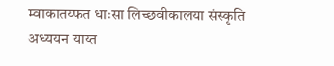म्वाकातय्फत धाःसा लिच्छवीकालया संस्कृति अध्ययन याय्त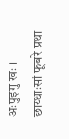अःपुइगु खः । छाय्धाःसां फूबरे प्रथा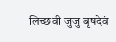लिच्छवी जुजु बृषदेवं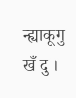न्ह्याकूगु खँ दु ।